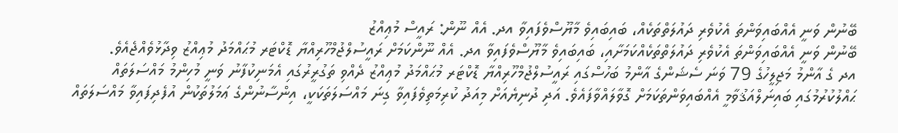ބޭނުން ވަނީ އެއްބައިވަންތަ އެކުވެރި ދައުލަތްތަކެއް، ބައިބައިވެ މާޔޫސްވެފައިވާ އދ. އެއް ނޫން: ރައީސް މުޢިއްޒު
ބޭނުން ވަނީ އެއްބައިވަންތަ އެކުވެރި ދައުލަތްތަކެއްކަމަށާއި، ބައިބައިވެ މާޔޫސްވެފައިވާ އދ. އެއް ނޫންކަމަށް ރައީސުލްޖުމްހޫރިއްޔާ ޑޮކްޓަރ މުޙައްމަދު މުޢިއްޒު ވިދާޅުވެއްޖެއެވެ.
އދ ގެ އާންމު މަޖިލީހުގެ 79 ވަނަ ސެޝަންގެ އާންމު ބަހުސްގައި ރައީސުލްޖުމްހޫރިއްޔާ ޑޮކްޓަރ މުޙައްމަދު މުޢިއްޒު ދެއްވި ތަގުރީރުގައި އެމަނިކުފާނު ވަނީ މުހިންމު މައްސަލަތައް ޙައްލުކުރުމުގައި ބައިނަލްއަޤުވާމީ އެއްބައިވަންތަކަމަށް ގޮވާލައްވާފައެވެ. އަދި ދުނިޔެއަށް މިއަދު ކުރިމަތިވެފައިވާ ގިނަ މައްސަލަތަކަކީ، އިންސާނުންގެ ޢަމަލުތަކުން އުފެދިފައިވާ މައްސަލަތައް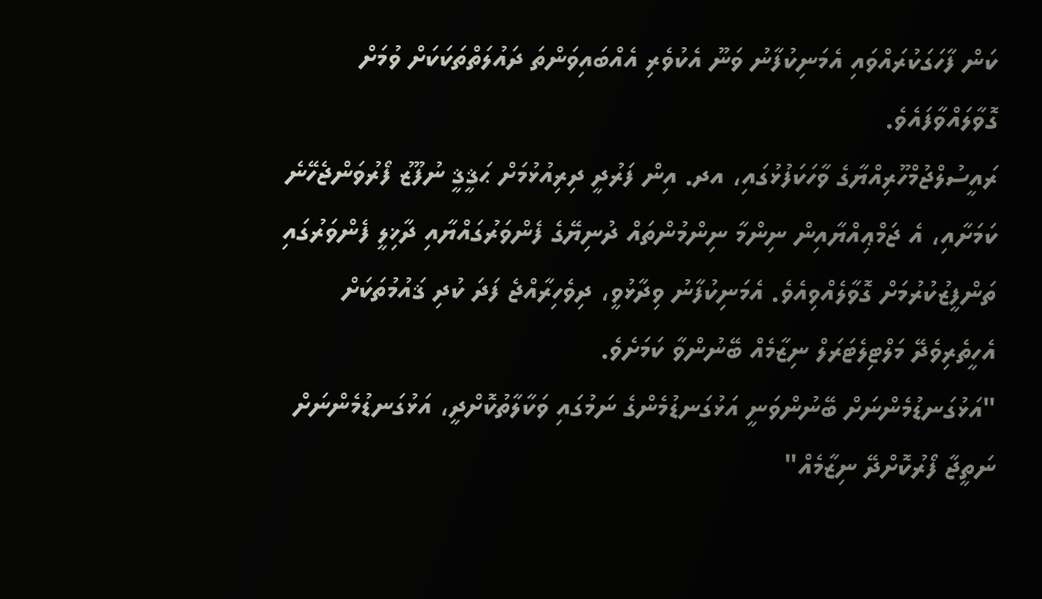ކަން ފާހަގަކުރައްވައި އެމަނިކުފާނު ވަނޫ އެކުވެރި އެއްބައިވަންތަ ދައުލަތްތަކަކަށް ވުމަށް ގޮވާލައްވާފައެވެ.
ރައީސުލްޖުމްހޫރިއްޔާގެ ވާހަކަފުޅުގައި، އދ. އިން ފަރުދީ ދިރިއުޅުމަށް ޙަޤީޤީ ނުފޫޒު ފޯރުވަންޖެހޭނެ ކަމަށާއި، އެ ޖަމްޢިއްޔާއިން ނިންމާ ނިންމުންތައް ދުނިޔޭގެ ފެންވަރުގައްޔާއި ދާޚިލީ ފެންވަރުގައި ތަންފީޒުކުރުމަށް ގޮވާލެއްވިއެވެ. އެމަނިކުފާނު ވިދާޅުވީ، ދިވެހިރާއްޖެ ފަދަ ކުދި ޤައުމުތަކަށް އެހީތެރިވެދޭ މަލްޓިލެޓަރަލް ނިޒާމެއް ބޭނުންވާ ކަމަށެވެ.
"އަޅުގަނޑުމެންނަށް ބޭނުންވަނީ އަޅުގަނޑުމެންގެ ނަމުގައި ވަކާލާތުކޮށްދީ، އަޅުގަނޑުމެންނަށް ނަތީޖާ ފޯރުކޮށްދޭ ނިޒާމެއް"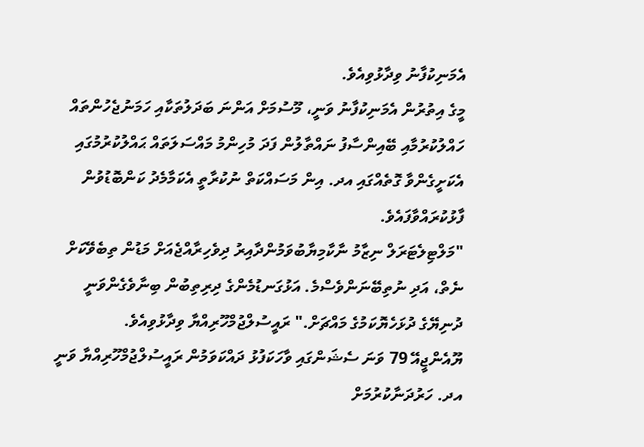އެމަނިކުފާނު ވިދާޅުވިއެވެ.
މީގެ އިތުރުން އެމަނިކުފާނު ވަނީ، މޫސުމަށް އަންނަ ބަދަލުތަކާއި ހަމަނުޖެހުންތައް ހައްލުކުރުމާއި ބޭއިންސާފު ނައްތާލުން ފަދަ މުހިންމު މައްސަލަތައް ޙައްލުކުރުމުގައި އެކަށީގެންވާ ގޮތެއްގައި އދ. އިން މަސައްކަތް ނުކުރާތީ އެކަމާމެދު ކަންބޮޑުވުން ފާޅުކުރައްވާފައެވެ.
"މަލްޓިލެޓަރަލް ނިޒާމު ނާކާމިޔާބުވަމުންދާއިރު ދިވެހިރާއްޖެއަށް މަޑުން ތިބެވޭކަށް ނެތް، އަދި ނުތިބޭނަންވެސްމެ. އަޅުގަނޑުމެންގެ ދިރިތިބުން ބިނާވެގެންވަނީ ދުނިޔޭގެ ދުޅަހެޔޮކަމުގެ މައްޗަށް." ރައީސުލްޖުމްހޫރިއްޔާ ވިދާޅުވިއެވެ.
ޔޫއެންޖީއޭ 79 ވަނަ ސެޝަންގައި ވާހަކަފުޅު ދައްކަވަމުން ރައީސުލްޖުމްހޫރިއްޔާ ވަނީ އދ. ހަރުދަނާކުރުމަށް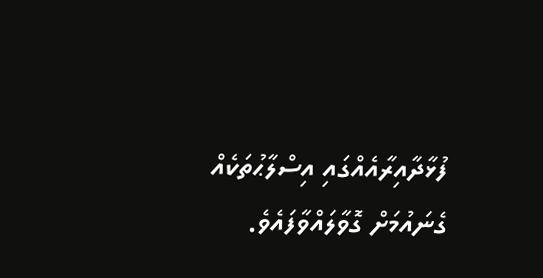ފުޅާދާއިރާއެއްގައި އިސްލާޙުތަކެއް ގެނައުމަށް ގޮވާލައްވާފައެވެ.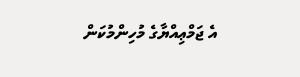އެ ޖަމްޢިއްޔާގެ މުހިންމުކަން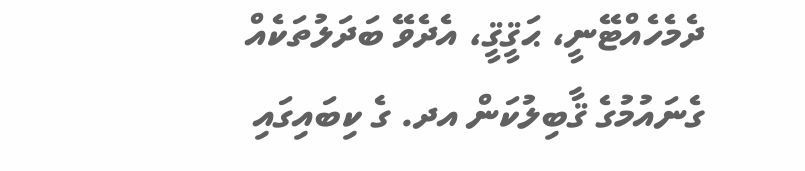ދެމެހެއްޓޭނީ، ޙަޤީޤީ، އެދެވޭ ބަދަލުތަކެއް ގެނައުމުގެ ޤާބިލުކަން އދ. ގެ ކިބައިގައި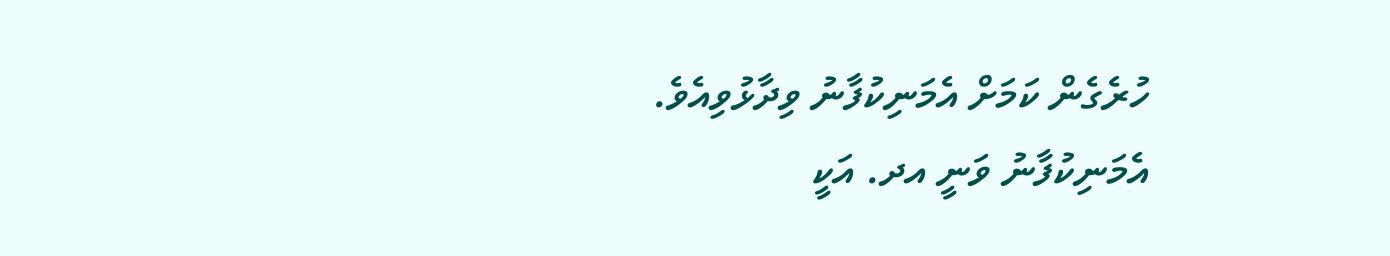ހުރެގެން ކަމަށް އެމަނިކުފާނު ވިދާޅުވިއެވެ. އެމަނިކުފާނު ވަނީ އދ. އަކީ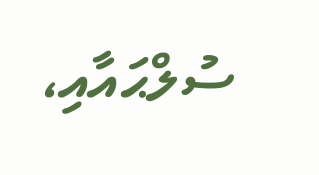ސުލްޙައާއި،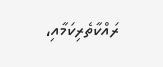ރައްކާތެރިކަމާއި،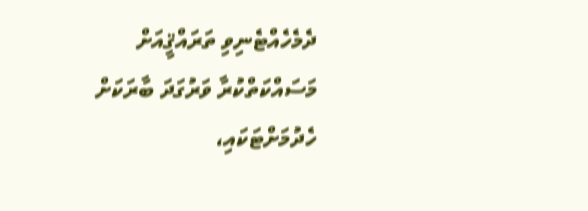ދެމެހެއްޓެނިވި ތަރައްޤީއަށް މަސައްކަތްކުރާ ވަރުގަދަ ބާރަކަށް ހެދުމަށްޓަކައި،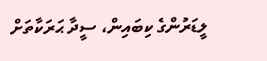ލީޑަރުންގެ ކިބައިން، ސީދާ ޙަރަކާތަށް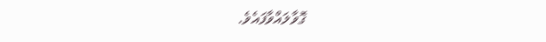ގޮވާލައްވާފައެވެ.